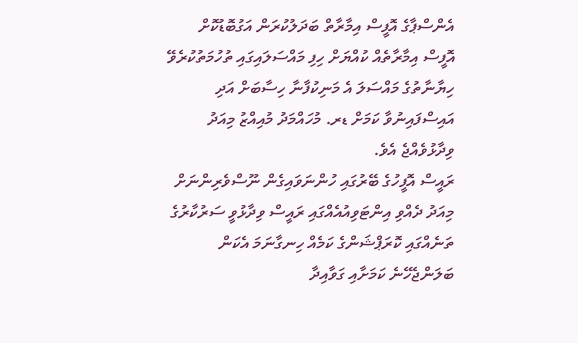އެންސްޕާގެ އޮފީސް އިމާރާތް ބަދަލުކުރަން އަގުބޮޑުކޮށް އޮފީސް އިމާރާތެއް ކުއްޔަށް ހިފި މައްސަލައިގައި ތުހުމަތުކުރެވޭ ހިޔާނާތުގެ މައްސަލަ އެ މަނިކުފާނާ ހިސާބަށް އަދި އައިސްފައިނުވާ ކަމަށް ޑރ. މުހައްމަދު މުއިއްޒު މިއަދު ވިދާޅުވެއްޖެ އެވެ.
ރައީސް އޮފީހުގެ ބޭރުގައި ހުންނަވައިގެން ނޫސްވެރިންނަށް މިއަދު ދެއްވި އިންޓަވިއުއެއްގައި ރައީސް ވިދާޅުވީ ސަރުކާރުގެ ތަނެއްގައި ކޮރަޕްޝަންގެ ކަމެއް ހިނގާނަމަ އެކަން ބަލަންޖެހޭނެ ކަމަށާއި ގަވާއިދާ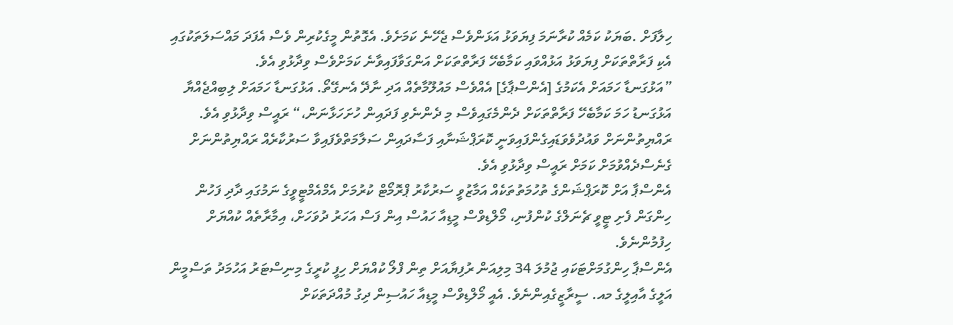ހިލާފަށް .ބަޔަކު ކަމެއް ކުރާނަމަ ފިޔަވަޅު އަޅަންވެސް ޖެހޭނެ ކަމަށެވެ. އެގޮތުން މީގެކުރިން ވެސް އެފަދަ މައްސަލަތަކުގައި އެކި ފަރާތްތަކަށް ފިޔަވަޅު އަޅުއްވައި ކަމާބެހޭ ފަރާތްތަކަށް އަންގަވާފައިވާނެ ކަމަށްވެސް ވިދާޅުވި އެވެ.
”އަޅުގަނޑާ ހަމައަށް އެކަމުގެ [އެންސްޕާގެ] އެއްވެސް މައުލޫމާތެއް އަދި ނާދޭ އެނގޭތޯ. އަޅުގަނޑާ ހަމައަށް ލިބިއްޖެއްޔާ އަޅުގަނޑު ހަމަ ކަމާބެހޭ ފަރާތްތަކަށް ދެންމެގައިވެސް މި ދެންނެވި ފަދައިން ހުށަހަޅާނަން،“ ރައީސް ވިދާޅުވި އެވެ.
ރައްޔިތުންނަށް ވައުދުވެވަޑައިގެންފައިވަނީ ކޮރަޕްޝަނާއި ފަސާދައިން ސަލާމަތްވެފައިވާ ސަރުކާރެއް ރައްޔިތުންނަށް ގެނެސްދެއްވުމަށް ކަމަށް ރައީސް ވިދާޅުވި އެވެ.
އެންސްޕާ އަށް ކޮރަޕްޝަންގެ ތުހުމަތުތަކެއް އަމާޒުވީ ސަރުކާރު ޕްރޮމޯޓް ކުރުމަށް އެމްއެމްޓީވީގެ ނަމުގައި ދާދި ފަހުން ހިންގަން ފެށި ޓީވީ ޗެނަލްގެ ކުންފުނި، މޯލްޑިވްސް މީޑިއާ ހައުސް އިން ފަސް އަހަރު ދުވަހަށް، އިމާރާތެއް ކުއްޔަށް ހިފުމުންނެވެ.
އެންސްޕާ ހިންގުމަށްޓަކައި ޖުމުލަ 34 މިލިއަން ރުފިޔާއަށް ތިން ފްލޯ ކުއްޔަށް ހިފީ ކުރީގެ މިނިސްޓަރު އަހުމަދު ތަސްމީން އަލީގެ އާއިލީގެ މއ. ސީރާޒީގެއިންނެވެ. އެއީ މޯލްޑިވްސް މީޑިއާ ހައުސިން ދިގު މުއްދަތަކަށް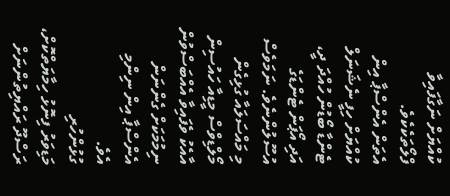ކުއްޔަށް ނަގާފައިވާ ފްލޯތަކެކެވެ.
އެތަން އެންސްޕާ އިން ކުއްޔަށް ހިފީ ނެޝަނަލް ޓެންޑާ ބޯޑުން ހުއްދަ ދީ، އަދި އޯޕަން ޓެންޑަގެ އުސޫލުންނެވެ. ނަމަވެސް މި މައްސަލައާ ގުޅިގެން މޯލްޑިވްސް މީޑިއާ ހައުސިން އާއެކު ވެފައިވާ އެއްބަސްވުން ނިމުމަކަށް ގެންނަން އެންސްޕާ އިން ނިންމި އެވެ.
ގުޅުންހުރި
މަޑިވަރު ފިނޮޅު ހިމާޔަތްކޮށް، ރަސްދޫ ރައްޔިތުންނަށް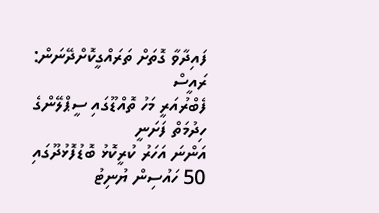ފައިދާވާ ގޮތަށް ތަރައްގީކޮށްދޭނަން: ރައީސް
ފެބްރުއަރީ މަހު ތޮއްޑޫގައި ސީޕްލޭންގެ ހިދުމަތް ފަށަނީ
އަންނަ އަހަރު ކުރީކޮޅު ބޮޑުފޮޅުދޫގައި 50 ހައުސިން ޔުނިޓު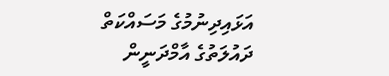އަޅައިދިނުމުގެ މަސައްކަތް
ދައުލަތުގެ އާމްދަނީން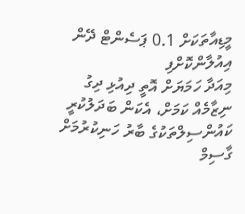މީޑިއާތަކަށް 0.1 ޕަސެންޓް ދޭން އިއުލާންކޮށްފި
މިއަދާ ހަމަޔަށް އޮތީ ދިއުޅި ދިގު ނިޒާމެއް ކަމަށް، އެކަން ބަދަލުކުރީ
ކައުންސިލްތަކުގެ ބާރު ހަނިކުރުމަށް ގާސިމް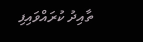ތާއިދު ކުރައްވައިފި